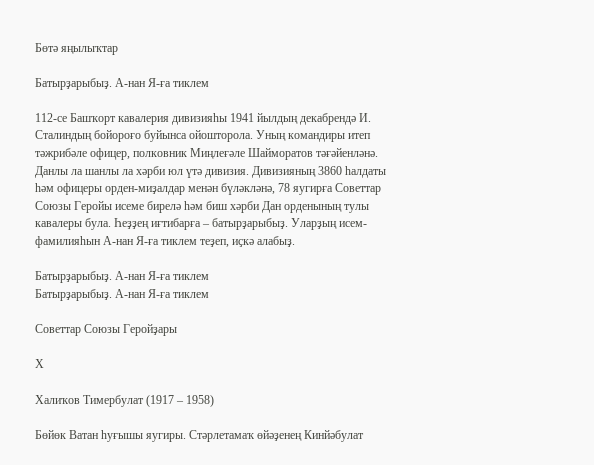Бөтә яңылыҡтар

Батырҙарыбыҙ. А-нан Я-ға тиклем

112-се Башҡорт кавалерия дивизияһы 1941 йылдың декабрендә И. Сталиндың бойороғо буйынса ойошторола. Уның командиры итеп тәжрибәле офицер, полковник Миңлеғәле Шайморатов тәғәйенләнә. Данлы ла шанлы ла хәрби юл үтә дивизия. Дивизияның 3860 һалдаты һәм офицеры орден-миҙалдар менән бүләкләнә, 78 яугирға Советтар Союзы Геройы исеме бирелә һәм биш хәрби Дан орденының тулы кавалеры була. Һеҙҙең иғтибарға – батырҙарыбыҙ. Уларҙың исем-фамилияһын А-нан Я-ға тиклем теҙеп, иҫкә алабыҙ.

Батырҙарыбыҙ. А-нан Я-ға тиклем
Батырҙарыбыҙ. А-нан Я-ға тиклем

Советтар Союзы Геройҙары

Х

Халиҡов Тимербулат (1917 – 1958)

Бөйөк Ватан һуғышы яугиры. Стәрлетамаҡ өйәҙенең Кинйәбулат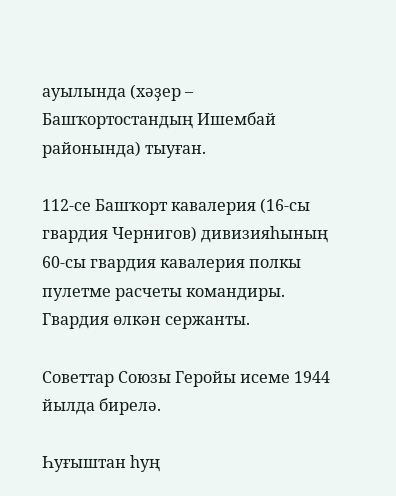ауылында (хәҙер – Башҡортостандың Ишембай районында) тыуған.

112-се Башҡорт кавалерия (16-сы гвардия Чернигов) дивизияһының 60-сы гвардия кавалерия полкы пулетме расчеты командиры.  Гвардия өлкән сержанты.

Советтар Союзы Геройы исеме 1944 йылда бирелә.

Һуғыштан һуң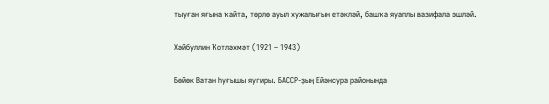тыуған яғына ҡайта, төрлө ауыл хужалығын етәкләй, башҡа яуаплы вазифала эшләй.

Хәйбуллин Ҡотләхмәт (1921 – 1943)

Бөйөк Ватан һуғышы яугиры. БАССР-ҙың Ейәнсура районында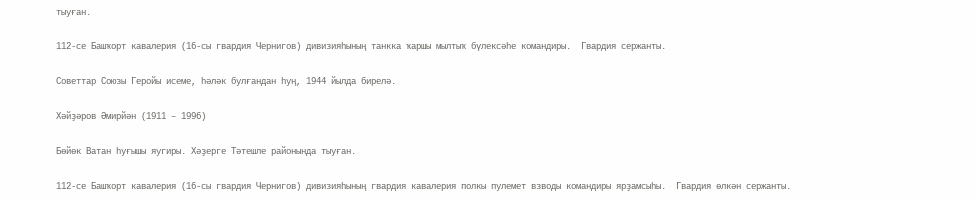тыуған.

112-се Башҡорт кавалерия (16-сы гвардия Чернигов) дивизияһының танкка ҡаршы мылтыҡ бүлексәһе командиры.  Гвардия сержанты.

Советтар Союзы Геройы исеме, һәләк булғандан һуң, 1944 йылда бирелә.

Хәйҙәров Әмирйән (1911 – 1996)

Бөйөк Ватан һуғышы яугиры. Хәҙерге Тәтешле районында тыуған.

112-се Башҡорт кавалерия (16-сы гвардия Чернигов) дивизияһының гвардия кавалерия полкы пулемет взводы командиры ярҙамсыһы.  Гвардия өлкән сержанты.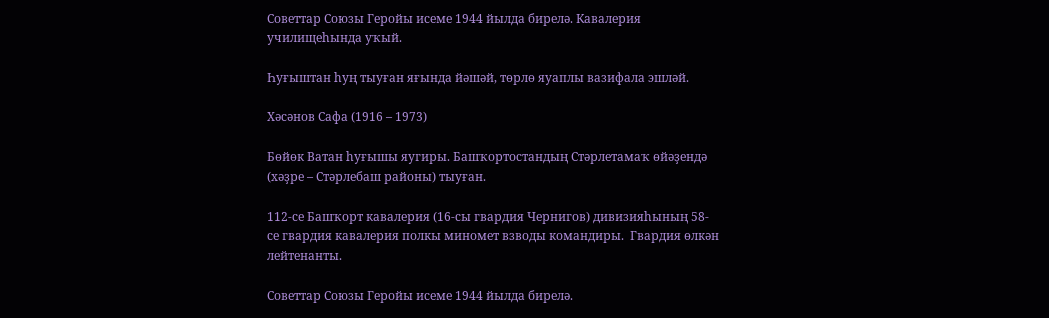Советтар Союзы Геройы исеме 1944 йылда бирелә. Кавалерия училищеһында уҡый.

Һуғыштан һуң тыуған яғында йәшәй, төрлө яуаплы вазифала эшләй.

Хәсәнов Сафа (1916 – 1973)

Бөйөк Ватан һуғышы яугиры. Башҡортостандың Стәрлетамаҡ өйәҙендә (хәҙре – Стәрлебаш районы) тыуған.

112-се Башҡорт кавалерия (16-сы гвардия Чернигов) дивизияһының 58-се гвардия кавалерия полкы миномет взводы командиры.  Гвардия өлкән лейтенанты.

Советтар Союзы Геройы исеме 1944 йылда бирелә.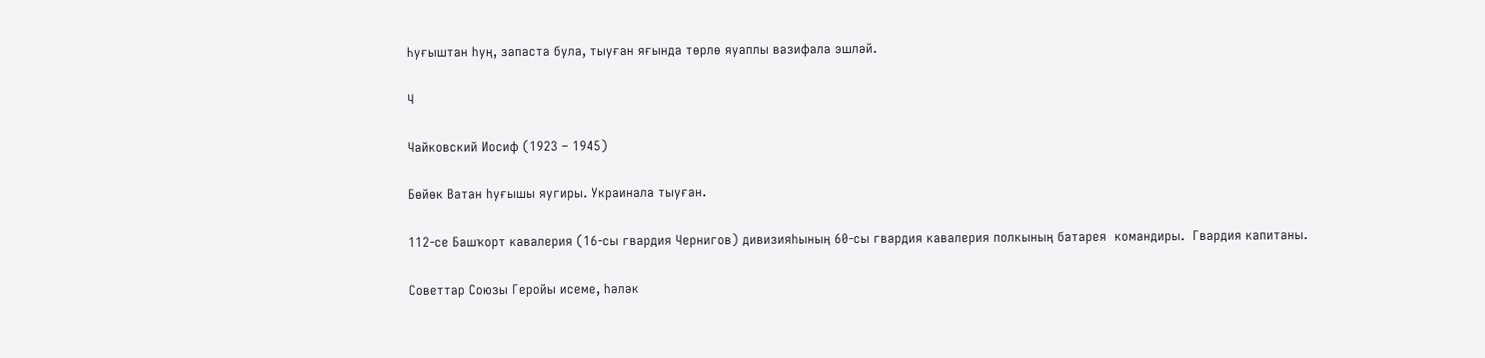Һуғыштан һуң, запаста була, тыуған яғында төрлө яуаплы вазифала эшләй.

Ч

Чайковский Иосиф (1923 – 1945)

Бөйөк Ватан һуғышы яугиры. Украинала тыуған.

112-се Башҡорт кавалерия (16-сы гвардия Чернигов) дивизияһының 60-сы гвардия кавалерия полкының батарея  командиры.  Гвардия капитаны.

Советтар Союзы Геройы исеме, һәләк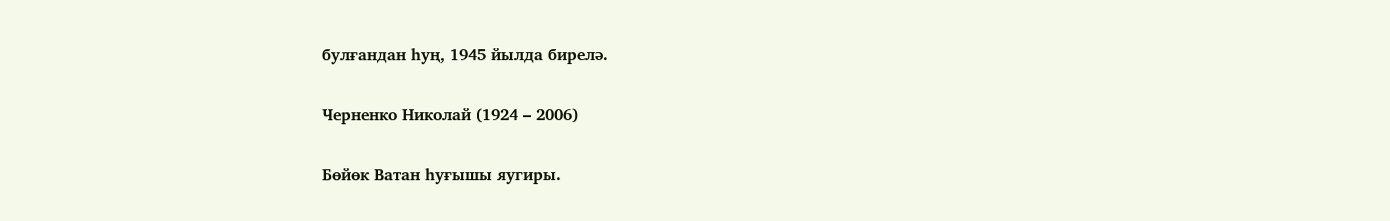булғандан һуң, 1945 йылда бирелә.

Черненко Николай (1924 – 2006)

Бөйөк Ватан һуғышы яугиры.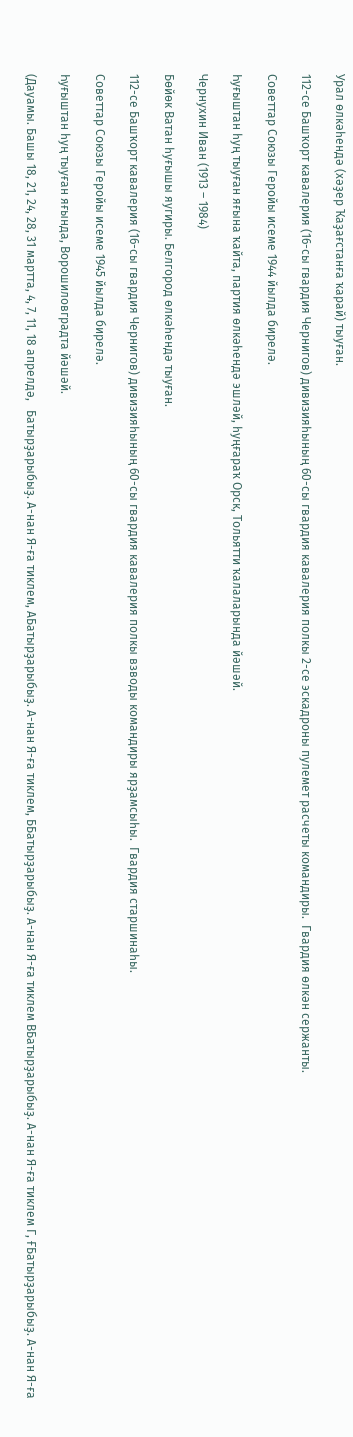Урал өлкәһендә (хәҙер Ҡаҙағстанға ҡарай) тыуған.

112-се Башҡорт кавалерия (16-сы гвардия Чернигов) дивизияһының 60-сы гвардия кавалерия полкы 2-се эскадроны пулемет расчеты командиры.  Гвардия өлкән сержанты.

Советтар Союзы Геройы исеме 1944 йылда бирелә.

Һуғыштан һуң тыуған яғына ҡайта, партия өлкәһендә эшләй, һуңғараҡ Орск, Тольятти ҡалаларында йәшәй.

Чернухин Иван (1913 – 1984)

Бөйөк Ватан һуғышы яугиры. Белгород өлкәһендә тыуған.

112-се Башҡорт кавалерия (16-сы гвардия Чернигов) дивизияһының 60-сы гвардия кавалерия полкы взводы командиры ярҙамсыһы.  Гвардия старшинаһы.

Советтар Союзы Геройы исеме 1945 йылда бирелә.

Һуғыштан һуң тыуған яғында, Ворошиловградта йәшәй.

(Дауамы. Башы 18, 21, 24, 28, 31 мартта, 4, 7, 11, 18 апрелдә,   Батырҙарыбыҙ. А-нан Я-ға тиклем, АБатырҙарыбыҙ. А-нан Я-ға тиклем, ББатырҙарыбыҙ. А-нан Я-ға тиклем ВБатырҙарыбыҙ. А-нан Я-ға тиклем Г, ҒБатырҙарыбыҙ. А-нан Я-ға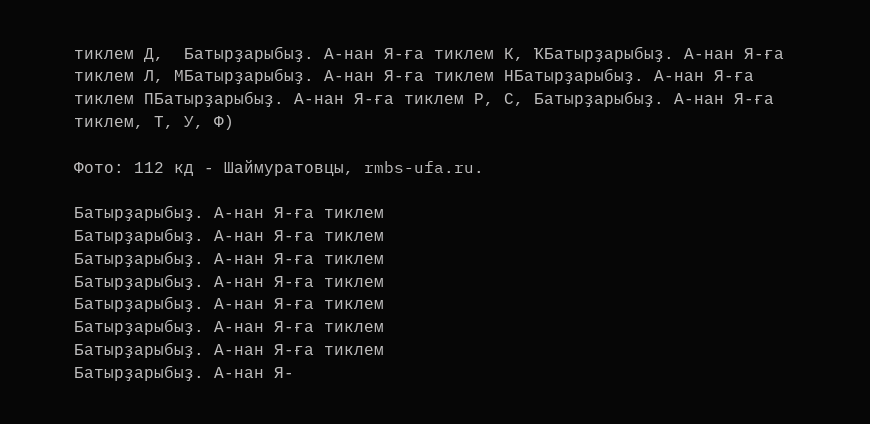тиклем Д,  Батырҙарыбыҙ. А-нан Я-ға тиклем К, ҠБатырҙарыбыҙ. А-нан Я-ға тиклем Л, МБатырҙарыбыҙ. А-нан Я-ға тиклем НБатырҙарыбыҙ. А-нан Я-ға тиклем ПБатырҙарыбыҙ. А-нан Я-ға тиклем Р, С, Батырҙарыбыҙ. А-нан Я-ға тиклем, Т, У, Ф)

Фото: 112 кд - Шаймуратовцы, rmbs-ufa.ru.

Батырҙарыбыҙ. А-нан Я-ға тиклем
Батырҙарыбыҙ. А-нан Я-ға тиклем
Батырҙарыбыҙ. А-нан Я-ға тиклем
Батырҙарыбыҙ. А-нан Я-ға тиклем
Батырҙарыбыҙ. А-нан Я-ға тиклем
Батырҙарыбыҙ. А-нан Я-ға тиклем
Батырҙарыбыҙ. А-нан Я-ға тиклем
Батырҙарыбыҙ. А-нан Я-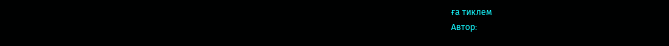ға тиклем
Автор: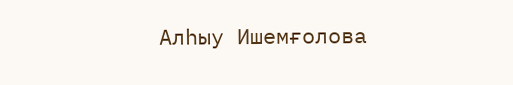Алһыу Ишемғолова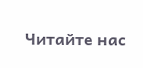Читайте нас